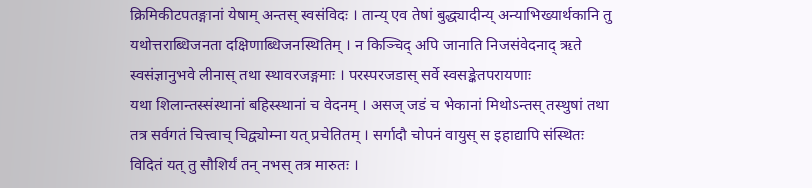क्रिमिकीटपतङ्गानां येषाम् अन्तस् स्वसंविदः । तान्य् एव तेषां बुद्ध्यादीन्य् अन्याभिख्यार्थकानि तु
यथोत्तराब्धिजनता दक्षिणाब्धिजनस्थितिम् । न किञ्चिद् अपि जानाति निजसंवेदनाद् ऋते
स्वसंज्ञानुभवे लीनास् तथा स्थावरजङ्गमाः । परस्परजडास् सर्वे स्वसङ्केतपरायणाः
यथा शिलान्तस्संस्थानां बहिस्स्थानां च वेदनम् । असज् जडं च भेकानां मिथोऽन्तस् तस्थुषां तथा
तत्र सर्वगतं चित्त्वाच् चिद्व्योम्ना यत् प्रचेतितम् । सर्गादौ चोपनं वायुस् स इहाद्यापि संस्थितः
विदितं यत् तु सौशिर्यं तन् नभस् तत्र मारुतः ।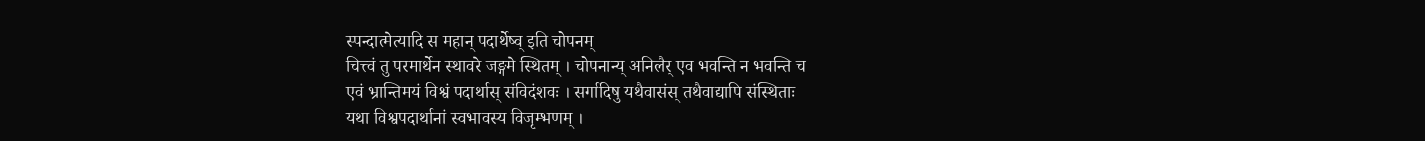स्पन्दात्मेत्यादि स महान् पदार्थेष्व् इति चोपनम्
चित्त्वं तु परमार्थेन स्थावरे जङ्गमे स्थितम् । चोपनान्य् अनिलैर् एव भवन्ति न भवन्ति च
एवं भ्रान्तिमयं विश्वं पदार्थास् संविदंशवः । सर्गादिषु यथैवासंस् तथैवाद्यापि संस्थिताः
यथा विश्वपदार्थानां स्वभावस्य विजृम्भणम् ।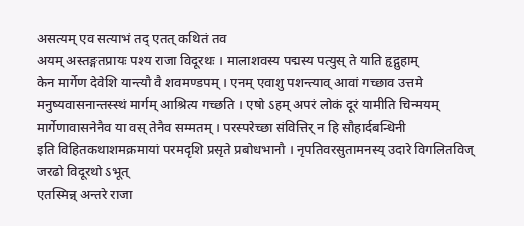असत्यम् एव सत्याभं तद् एतत् कथितं तव
अयम् अस्तङ्गतप्रायः पश्य राजा विदूरथः । मालाशवस्य पद्मस्य पत्युस् ते याति हृद्गुहाम्
केन मार्गेण देवेशि यान्त्यौ वै शवमण्डपम् । एनम् एवाशु पशन्त्याव् आवां गच्छाव उत्तमे
मनुष्यवासनान्तस्स्थं मार्गम् आश्रित्य गच्छति । एषो ऽहम् अपरं लोकं दूरं यामीति चिन्मयम्
मार्गेणावासनेनैव या वस् तेनैव सम्मतम् । परस्परेच्छा संवित्तिर् न हि सौहार्दबन्धिनी
इति विहितकथाशमक्रमायां परमदृशि प्रसृते प्रबोधभानौ । नृपतिवरसुतामनस्य् उदारे विगलितविज् जरढो विदूरथो ऽभूत्
एतस्मिन्न् अन्तरे राजा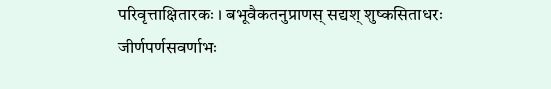परिवृत्ताक्षितारकः । बभूवैकतनुप्राणस् सद्यश् शुष्कसिताधरः
जीर्णपर्णसवर्णाभः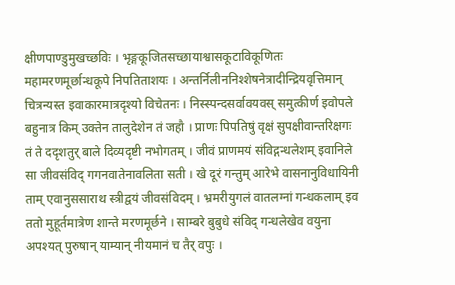क्षीणपाण्डुमुखच्छविः । भृङ्गकूजितसच्छायाश्वासकूटाविकूणितः
महामरणमूर्छान्धकूपे निपतिताशयः । अन्तर्निलीननिश्शेषनेत्रादीन्द्रियवृत्तिमान्
चित्रन्यस्त इवाकारमात्रदृश्यो विचेतनः । निस्स्पन्दसर्वावयवस् समुत्कीर्ण इवोपले
बहुनात्र किम् उक्तेन तालुदेशेन तं जहौ । प्राणः पिपतिषुं वृक्षं सुपक्षीवान्तरिक्षगः
तं ते ददृशतुर् बाले दिव्यदृष्टी नभोगतम् । जीवं प्राणमयं संविद्गन्धलेशम् इवानिले
सा जीवसंविद् गगनवातेनावलिता सती । खे दूरं गन्तुम् आरेभे वासनानुविधायिनी
ताम् एवानुससाराथ स्त्रीद्वयं जीवसंविदम् । भ्रमरीयुगलं वातलग्नां गन्धकलाम् इव
ततो मुहूर्तमात्रेण शान्ते मरणमूर्छने । साम्बरे बुबुधे संविद् गन्धलेखेव वयुना
अपश्यत् पुरुषान् याम्यान् नीयमानं च तैर् वपुः ।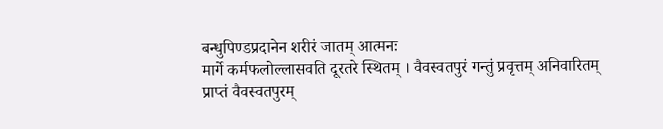बन्धुपिण्डप्रदानेन शरीरं जातम् आत्मनः
मार्गे कर्मफलोल्लासवति दूरतरे स्थितम् । वैवस्वतपुरं गन्तुं प्रवृत्तम् अनिवारितम्
प्राप्तं वैवस्वतपुरम्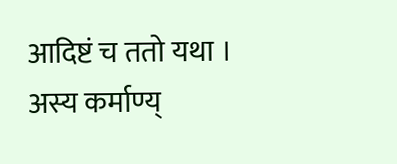आदिष्टं च ततो यथा । अस्य कर्माण्य्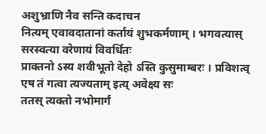अशुभ्राणि नैव सन्ति कदाचन
नित्यम् एवावदातानां कर्तायं शुभकर्मणाम् । भगवत्यास् सरस्वत्या वरेणायं विवर्धितः
प्राक्तनो ऽस्य शवीभूतो देहो ऽस्ति कुसुमाम्बरः । प्रविशत्व् एष तं गत्वा त्यज्यताम् इत्य् अवेक्ष्य सः
ततस् त्यक्तो नभोमार्गं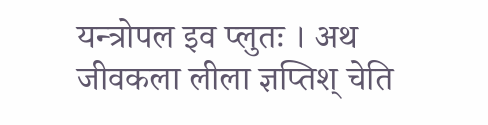यन्त्रोपल इव प्लुतः । अथ जीवकला लीला ज्ञप्तिश् चेति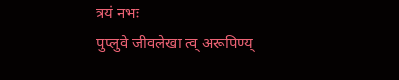त्रयं नभः
पुप्लुवे जीवलेखा त्व् अरूपिण्य्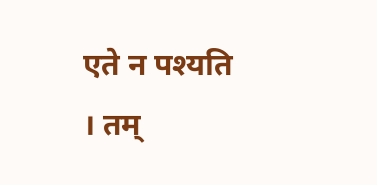एते न पश्यति । तम्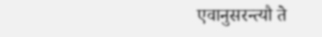एवानुसरन्त्यौ ते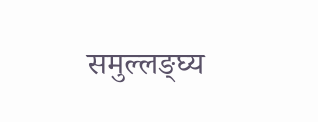समुल्लङ्घ्य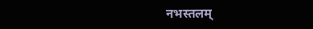नभस्तलम्